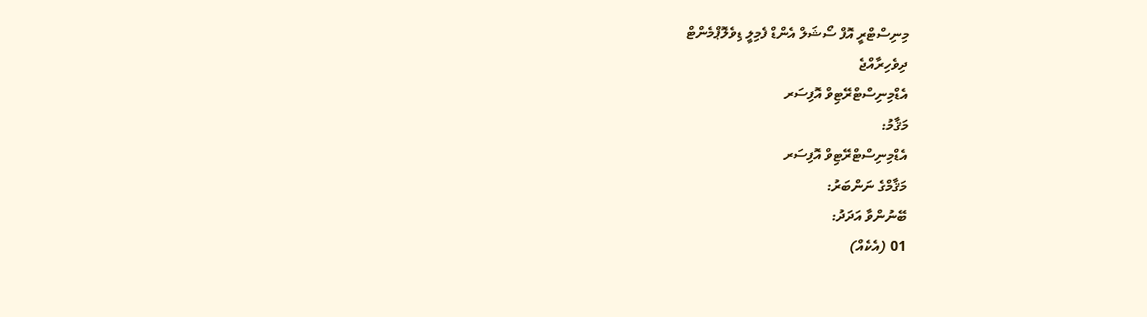މިނިސްޓްރީ އޮފް ސޯޝަލް އެންޑް ފެމިލީ ޑިވެލޮޕްމެންޓް
ދިވެހިރާއްޖެ
އެޑްމިނިސްޓްރޭޓިވް އޮފިސަރ
މަޤާމު:
އެޑްމިނިސްޓްރޭޓިވް އޮފިސަރ
މަޤާމްގެ ނަންބަރު:
ބޭނުންވާ އަދަދު:
01 (އެކެއް)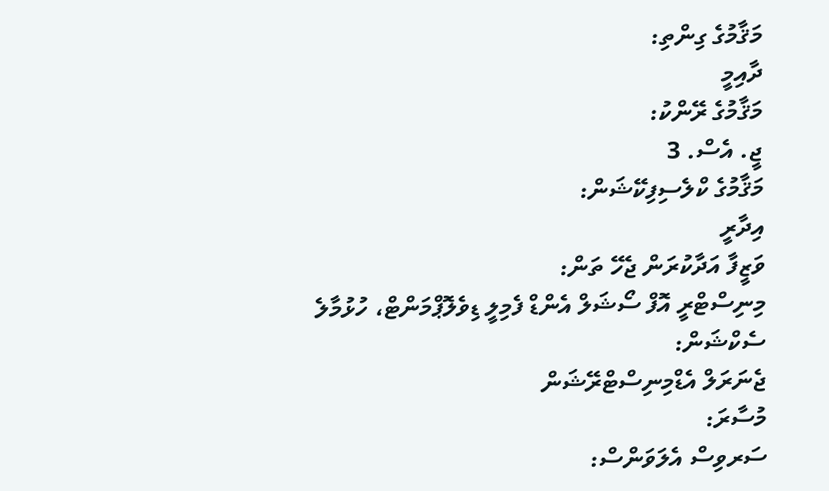މަޤާމުގެ ގިންތި:
ދާއިމީ
މަޤާމުގެ ރޭންކު:
ޖީ. އެސް. 3
މަޤާމުގެ ކްލެސިފިކޭޝަން:
އިދާރީ
ވަޒީފާ އަދާކުރަން ޖެހޭ ތަން:
މިނިސްޓްރީ އޮފް ސޯޝަލް އެންޑް ފެމިލީ ޑިވެލޮޕްމަންޓް، ހުޅުމާލެ
ސެކްޝަން:
ޖެނަރަލް އެޑްމިނިސްޓްރޭޝަން
މުސާރަ:
ސަރވިސް އެލަވަންސް: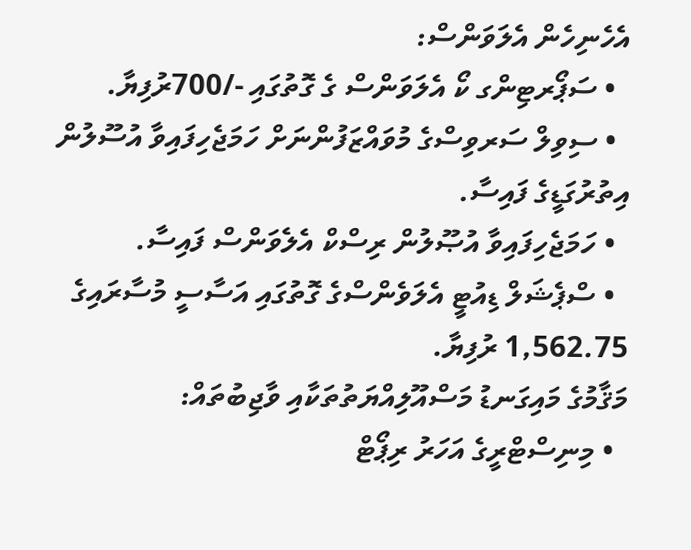އެހެނިހެން އެލަވަންސް:
  • ސަޕޯރޓިންގ ކޯ އެލަވަންސް ގެ ގޮތުގައި -/700ރުފިޔާ.
  • ސިވިލް ސަރވިސްގެ މުވައްޒަފުންނަށް ހަމަޖެހިފައިވާ އުސޫލުން އިތުރުގަޑީގެ ފައިސާ.
  • ހަމަޖެހިފައިވާ އުޞޫލުން ރިސްކް އެލެވަންސް ފައިސާ.
  • ސްޕެޝަލް ޑިއުޓީ އެލަވެންސްގެ ގޮތުގައި އަސާސީ މުސާރައިގެ 1,562.75 ރުފިޔާ.
މަޤާމުގެ މައިގަނޑު މަސްއޫލިއްޔަތުތަކާއި ވާޖިބުތައް:
  • މިނިސްޓްރީގެ އަހަރު ރިޕޯޓް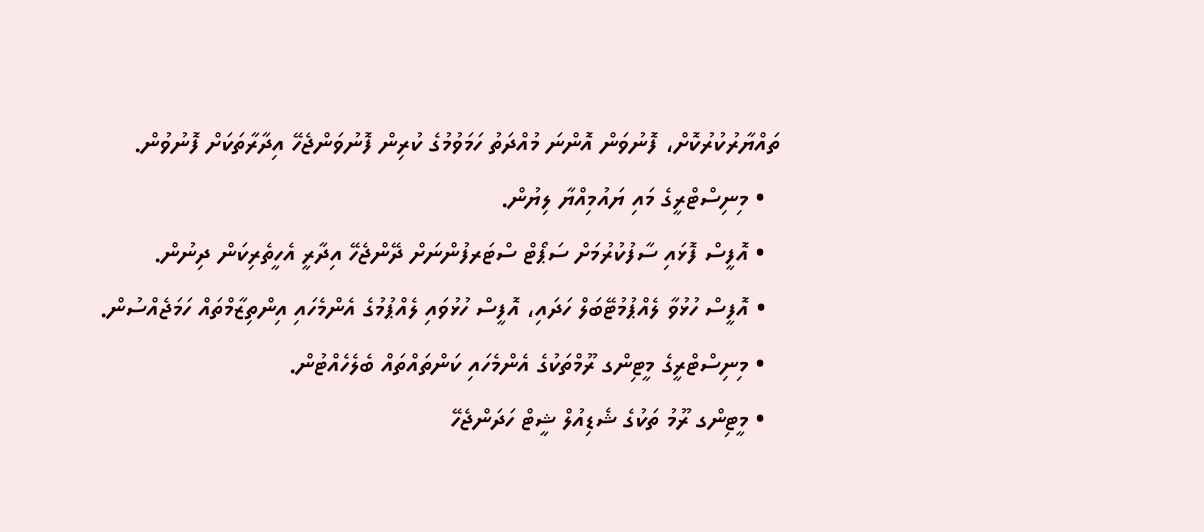ތައްޔާރުކުރުކޮށް، ފޮނުވަން އޮންނަ މުއްދަތު ހަމަވުމުގެ ކުރިން ފޮނުވަންޖެހޭ އިދާރާތަކަށް ފޮނުވުން.
  • މިނިސްޓްރީގެ މައި ޔައުމިއްޔާ ލިޔުން.
  • އޮފީސް ފޮޅައި ސާފުކުރުމަށް ސަޕޯޓް ސްޓަރފުންނަށް ދޭންޖެހޭ އިދާރީ އެހީތެރިކަން ދިނުން.
  • އޮފީސް ހުޅުވާ ލެއްޕުމުޓޭބަލް ހަދައި، އޮފީސް ހުޅުވައި ލެއްޕުމުގެ އެންމެހައި އިންތިޒާމްތައް ހަމަޖެއްސުން.
  • މިނިސްޓްރީގެ މީޓިންގ ރޫމްތަކުގެ އެންމެހައި ކަންތައްތައް ބެލެހެއްޓުން.
  • މީޓިންގ ރޫމު ތަކުގެ ޝެޑިއުލް ޝީޓް ހަދަންޖެހޭ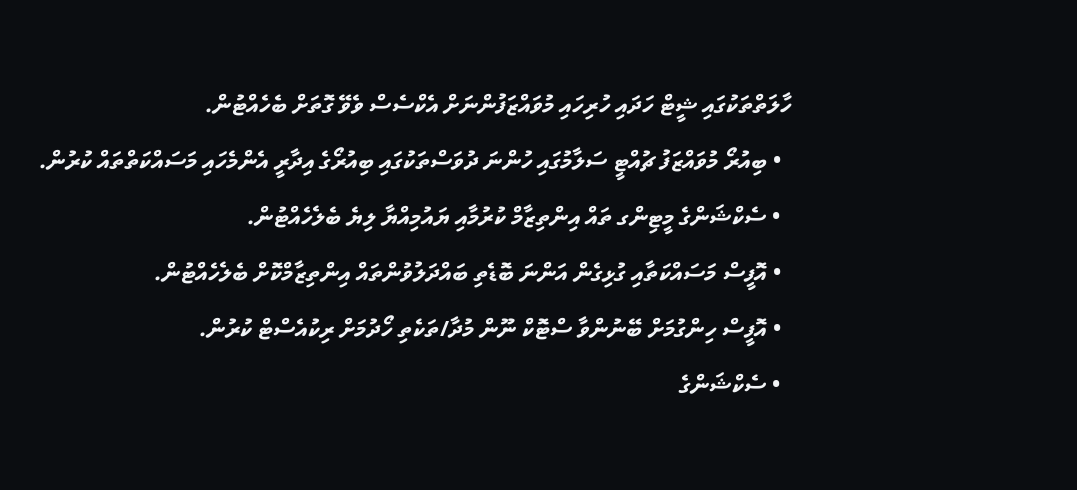ހާލަތްތަކުގައި ޝީޓް ހަދައި ހުރިހައި މުވައްޒަފުންނަށް އެކްސެސް ވެވޭ ގޮތަށް ބެހެއްޓުން.
  • ބިއުރޯ މުވައްޒަފު ޗުއްޓީ ސަލާމުގައި ހުންނަ ދުވަސްތަކުގައި ބިއުރޯގެ އިދާރީ އެންމެހައި މަސައްކަތްތައް ކުރުން.
  • ސެކްޝަންގެ މީޓިންގ ތައް އިންތިޒާމް ކުރުމާއި ޔައުމިއްޔާ ލިޔެ ބެލެހެއްޓުން.
  • އޮފީސް މަސައްކަތާއި ގުޅިގެން އަންނަ ބޮޑެތި ބައްދަލުވުންތައް އިންތިޒާމްކޮށް ބެލެހެއްޓުން.
  • އޮފީސް ހިންގުމަށް ބޭނުންވާ ސްޓޮކް ނޫން މުދާ/ތަކެތި ހޯދުމަށް ރިކުއެސްޓް ކުރުން.
  • ސެކްޝަންގެ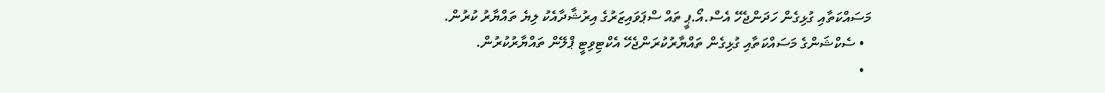މަސައްކަތާއި ގުޅިގެން ހަދަންޖެހޭ އެސް.އޯ.ޕީ ތައް ސްޕަވައިޒަރުގެ އިރުޝާދާއެކު ލިޔެ ތައްޔާރު ކުރުން.
  • ސެކްޝަންގެ މަސައްކަތާއި ގުޅިގެން ތައްޔާރުކުރަންޖެހޭ އެކްޓިވިޓީ ޕްލޭން ތައްޔާރުކުރުން.
  •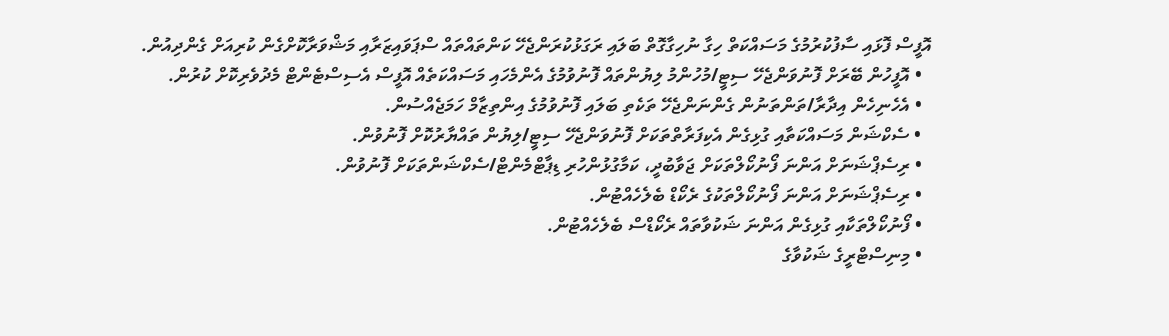އޮފީސް ފޮޅައި ސާފުކުރުމުގެ މަސައްކަތް ހިގާ ނުހިގާގޮތް ބަލައި ރަގަޅުކުރަންޖެހޭ ކަންތައްތައް ސްޕަވައިޒަރާއި މަޝްވަރާކޮށްގެން ކުރިއަށް ގެންދިއުން.
  • އޮފީހުން ބޭރަށް ފޮނުވަންޖެހޭ ސިޓީ/މުހުންމު ލިޔުންތައް ފޮނުވުމުގެ އެންމެހައި މަސައްކަތެއް އޮފީސް އެސިސްޓެންޓް މެދުވެރިކޮށް ކުރުން.
  • އެހެނިހެން އިދާރާ/ތަންތަނުން ގެންނަންޖެހޭ ތަކެތި ބަލައި ފޮނުވުމުގެ އިންތިޒާމް ހަމަޖެއްސުން.
  • ސެކްޝަން މަސައްކަތާއި ގުޅިގެން އެކިފަރާތްތަކަށް ފޮނުވަންޖެހޭ ސިޓީ/ލިޔުން ތައްޔާރުކޮށް ފޮނުވުން.
  • ރިސެޕްޝަނަށް އަންނަ ފޯނުކޯލްތަކަށް ޖަވާބުދީ، ކަމާގުޅުންހުރި ޑިޕާޓްމެންޓް/ސެކްޝަންތަކަށް ފޮނުވުން.
  • ރިސެޕްޝަނަށް އަންނަ ފޯނުކޯލްތަކުގެ ރެކޯޑް ބެލެހެއްޓުން.
  • ފޯނުކޯލްތަކާއި ގުޅިގެން އަންނަ ޝަކުވާތައް ރެކޯޑްސް ބެލެހެއްޓުން.
  • މިނިސްޓްރީގެ ޝަކުވާގެ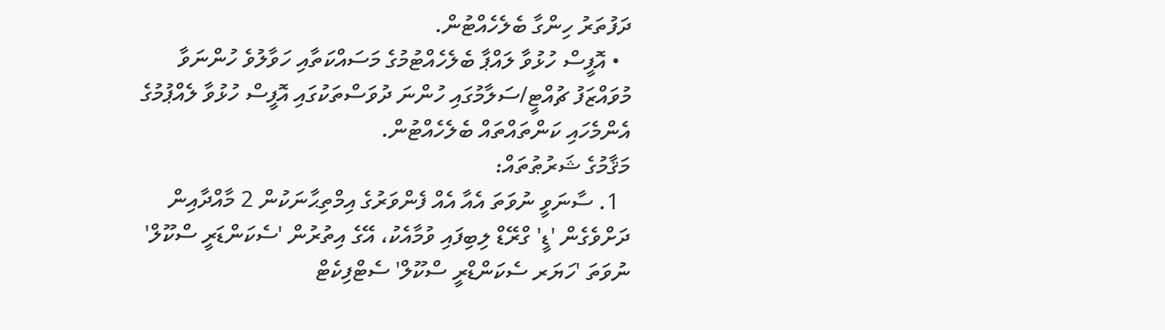ދަފުތަރު ހިންގާ ބެލެހެއްޓުން.
  • އޮފީސް ހުޅުވާ ލައްޕާ ބެލެހެއްޓުމުގެ މަސައްކަތާއި ހަވާލުވެ ހުންނަވާ މުވައްޒަފު ޗުއްޓީ/ސަލާމުގައި ހުންނަ ދުވަސްތަކުގައި އޮފީސް ހުޅުވާ ލެއްޕުމުގެ އެންމެހައި ކަންތައްތައް ބެލެހެއްޓުން.
މަޤާމުގެ ޝަރުޠުތައް:
  1. ސާނަވީ ނުވަތަ އެއާ އެއް ފެންވަރުގެ އިމްތިޙާނަކުން 2 މާއްދާއިން ދަށްވެގެން 'ޑީ' ގްރޭޑް ލިބިފައި ވުމާއެކު، އޭގެ އިތުރުން 'ސެކަންޑަރީ ސްކޫލް' ނުވަތަ 'ހަޔަރ ސެކަންޑްރީ ސްކޫލް' ސެޓްފިކެޓް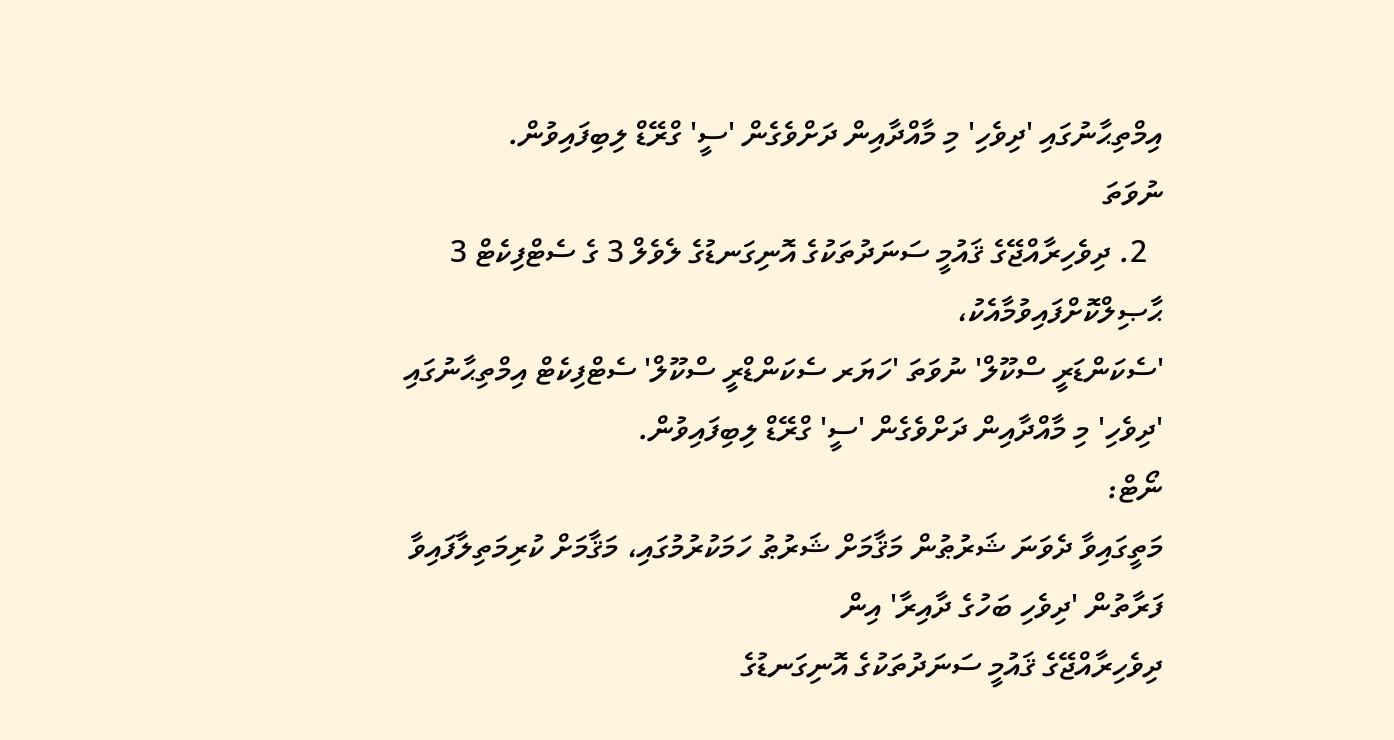އިމްތިޙާނުގައި 'ދިވެހި' މި މާއްދާއިން ދަށްވެގެން 'ސީ' ގްރޭޑް ލިބިފައިވުން.
ނުވަތަ
  2. ދިވެހިރާއްޖޭގެ ޤައުމީ ސަނަދުތަކުގެ އޮނިގަނޑުގެ ލެވެލް 3 ގެ ސެޓްފިކެޓް 3 ޙާޞިލްކޮށްފައިވުމާއެކު،
'ސެކަންޑަރީ ސްކޫލް' ނުވަތަ 'ހަޔަރ ސެކަންޑްރީ ސްކޫލް' ސެޓްފިކެޓް އިމްތިޙާނުގައި 'ދިވެހި' މި މާއްދާއިން ދަށްވެގެން 'ސީ' ގްރޭޑް ލިބިފައިވުން.
ނޯޓް:
މަތީގައިވާ ދެވަނަ ޝަރުޠުން މަޤާމަށް ޝަރުޠު ހަމަކުރުމުގައި، މަޤާމަށް ކުރިމަތިލާފައިވާ ފަރާތުން 'ދިވެހި ބަހުގެ ދާއިރާ' އިން
ދިވެހިރާއްޖޭގެ ޤައުމީ ސަނަދުތަކުގެ އޮނިގަނޑުގެ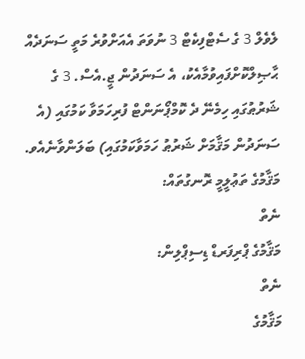ލެވެލް 3 ގެ ސެޓްފިކެޓް 3 ނުވަތަ އެއަށްވުރެ މަތީ ސަނަދެއް
ޙާޞިލްކޮށްފައިވުމާއެކު، އެ ސަނަދުން ޖީ.އެސް. 3 ގެ ޝަރުޠުގައި ހިމެނޭ ދެ ކޮމްޕޯނަންޓް ފުރިހަމަވާ ކަމުގައި (އެ ސަނަދުން މަޤާމަށް ޝަރުޠު ހަމަވާކަމުގައި) ބަލަންވާނެއެވ.
މަޤާމުގެ ތަޢުލީމީ ރޮނގުތައް:
ނެތް
މަޤާމުގެ ޕްރިފަރޑް ޑިސިޕްލިން:
ނެތް
މަޤާމުގެ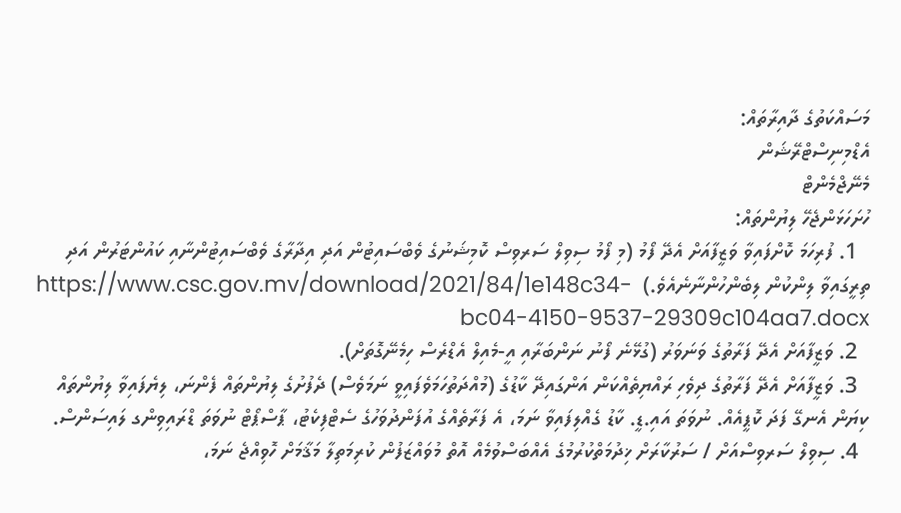މަސައްކަތުގެ ދާއިރާތައް:
އެޑްމިނިސްޓްރޭޝަން
މެނޭޖްމެންޓް
ހުށަހަޅަންޖެހޭ ލިޔުންތައް:
  1. ފުރިހަމަ ކޮށްފައިވާ ވަޒީފާއަށް އެދޭ ފޯމު (މި ފޯމު ސިވިލް ސަރވިސް ކޮމިޝަނުގެ ވެބްސައިޓުން އަދި އިދާރާގެ ވެބްސައިޓުންނާއި ކައުންޓަރުން އަދި ތިރީގައިވާ ލިންކުން ލިބެންހުންނާނެއެވެ.)  https://www.csc.gov.mv/download/2021/84/1e148c34-bc04-4150-9537-29309c104aa7.docx
  2. ވަޒީފާއަށް އެދޭ ފަރާތުގެ ވަނަވަރު (ގުޅޭނެ ފޯނު ނަންބަރާއި އީ-މެއިލް އެޑްރެސް ހިމެނޭގޮތަށް).
  3. ވަޒީފާއަށް އެދޭ ފަރާތުގެ ދިވެހި ރައްޔިތެއްކަން އަންގައިދޭ ކާޑުގެ (މުއްދަތުހަމަވެފައިވީ ނަމަވެސް) ދެފުށުގެ ލިޔުންތައް ފެންނަ، ލިޔެފައިވާ ލިޔުންތައް ކިޔަން އެނގޭ ފަދަ ކޮޕީއެއް. ނުވަތަ އައި.ޑީ. ކާޑު ގެއްލިފައިވާ ނަމަ، އެ ފަރާތެއްގެ އުފަންދުވަހުގެ ސެޓްފިކެޓު، ޕާސްޕޯޓް ނުވަތަ ޑްރައިވިންގ ލައިސަންސް.
  4. ސިވިލް ސަރވިސްއަށް / ސަރުކާރަށް ޚިދުމަތްކުރުމުގެ އެއްބަސްވުމެއް އޮތް މުވައްޒަފުން ކުރިމަތިލާ މަޤާމަށް ހޮވިއްޖެ ނަމަ،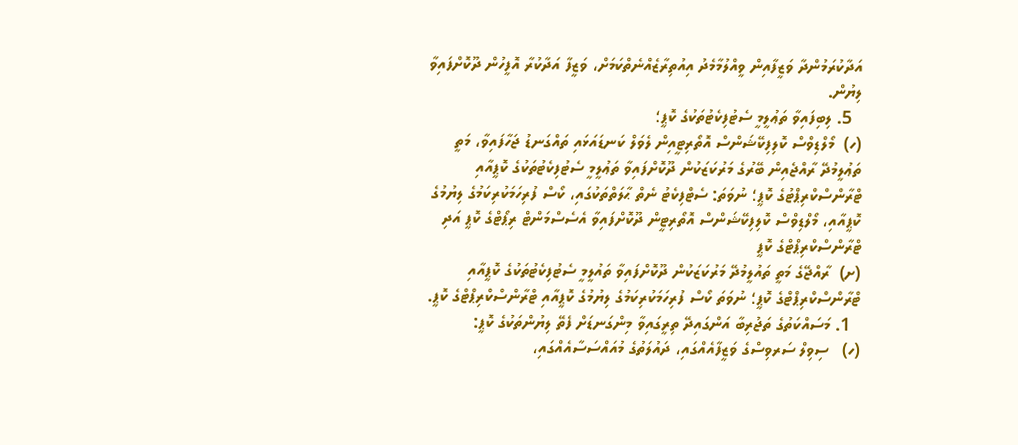އަދާކުރަމުންދާ ވަޒީފާއިން ވީއްލުމާމެދު އިއުތިރާޒެއްނެތްކަމަށް، ވަޒީފާ އަދާކުރާ އޮފީހުން ދޫކޮށްފައިވާ ލިޔުން.
  5. ލިބިފައިވާ ތަޢުލީމީ ސެޓުފިކެޓުތަކުގެ ކޮޕީ؛
(ހ)  މޯލްޑިވްސް ކޮލިފިކޭޝަންސް އޮތޯރިޓީއިން ލެވަލް ކަނޑައަޅައި ތައްގަނޑު ޖަހާފައިވާ، މަތީ ތަޢުލީމުދޭ ރާއްޖެއިން ބޭރުގެ މަރުކަޒަކުން ދޫކޮށްފައިވާ ތަޢުލީމީ ސެޓުފިކެޓުތަކުގެ ކޮޕީއާއި ޓްރާންސްކްރިޕްޓުގެ ކޮޕީ؛ ނުވަތަ: ސެޓްފިކެޓު ނެތް ޙާލަތްތަކުގައި، ކޯސް ފުރިހަމަކުރިކަމުގެ ލިޔުމުގެ ކޮޕީއާއި، މޯލްޑިވްސް ކޮލިފިކޭޝަންސް އޮތޯރިޓީން ދޫކޮށްފައިވާ އެސެސްމަންޓް ރިޕޯޓްގެ ކޮޕީ އަދި ޓްރާންސްކްރިޕްޓްގެ ކޮޕީ
(ށ)  ރާއްޖޭގެ މަތީ ތައުލީމުދޭ މަރުކަޒަކުން ދޫކޮށްފައިވާ ތައުލީމީ ސެޓުފިކެޓުތަކުގެ ކޮޕީއާއި ޓްރާންސްކްރިޕްޓްގެ ކޮޕީ؛ ނުވަތަ ކޯސް ފުރިހަމަކުރިކަމުގެ ލިޔުމުގެ ކޮޕީއާއި ޓްރާންސްކްރިޕްޓްގެ ކޮޕީ.
  1. މަސައްކަތުގެ ތަޖުރިބާ އަންގައިދޭ ތިރީގައިވާ މިންގަނޑަށް ފެތޭ ލިޔުންތަކުގެ ކޮޕީ:
(ހ)   ސިވިލް ސަރވިސްގެ ވަޒީފާއެއްގައި، ދައުލަތުގެ މުއައްސަސާއެއްގައި،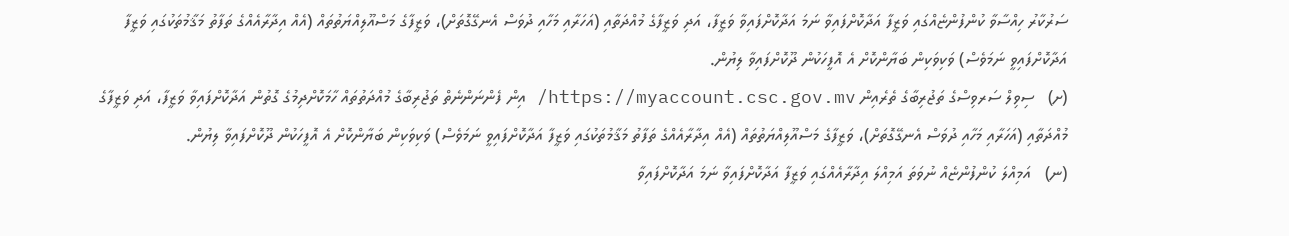ސަރުކާރު ހިއްސާވާ ކުންފުންޏެއްގައި ވަޒީފާ އަދާކޮށްފައިވާ ނަމަ އަދާކޮށްފައިވާ ވަޒީފާ، އަދި ވަޒީފާގެ މުއްދަތާއި (އަހަރާއި މަހާއި ދުވަސް އެނގޭގޮތަށް)، ވަޒީފާގެ މަސްއޫލިއްޔަތުތައް (އެއް އިދާރާއެއްގެ ތަފާތު މަޤާމުތަކުގައި ވަޒީފާ އަދާކޮށްފައިވީ ނަމަވެސް) ވަކިވަކިން ބަޔާންކޮށް އެ އޮފީހަކުން ދޫކޮށްފައިވާ ލިޔުން.
(ށ)   ސިވިލް ސަރވިސްގެ ތަޖުރިބާގެ ތެރެއިން https://myaccount.csc.gov.mv/ އިން ފެންނަންނެތް ތަޖުރިބާގެ މުއްދަތުތައް ހާމަކޮށްދިމުގެ ގޮތުން އަދާކޮށްފައިވާ ވަޒީފާ، އަދި ވަޒީފާގެ މުއްދަތާއި (އަހަރާއި މަހާއި ދުވަސް އެނގޭގޮތަށް)، ވަޒީފާގެ މަސްއޫލިއްޔަތުތައް (އެއް އިދާރާއެއްގެ ތަފާތު މަޤާމުތަކުގައި ވަޒީފާ އަދާކޮށްފައިވީ ނަމަވެސް) ވަކިވަކިން ބަޔާންކޮށް އެ އޮފީހަކުން ދޫކޮށްފައިވާ ލިޔުން.
(ނ)   އަމިއްލަ ކުންފުންޏެއް ނުވަތަ އަމިއްލަ އިދާރާއެއްގައި ވަޒީފާ އަދާކޮށްފައިވާ ނަމަ އަދާކޮށްފައިވާ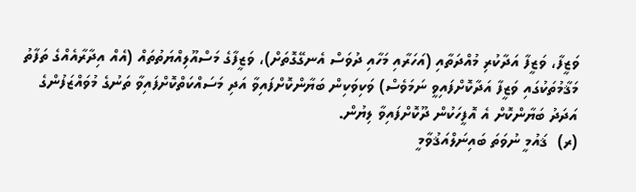ވަޒީފާ، ވަޒީފާ އަދާކުރި މުއްދަތާއި (އަހަރާއި މަހާއި ދުވަސް އެނގޭގޮތަށް)، ވަޒީފާގެ މަސްއޫލިއްޔަތުތައް (އެއް އިދާރާއެއްގެ ތަފާތު މަޤާމުތަކުގައި ވަޒީފާ އަދާކޮށްފައިވީ ނަމަވެސް) ވަކިވަކިން ބަޔާންކޮށްފައިވާ އަދި މަސައްކަތްކޮށްފައިވާ ތަނުގެ މުވައްޒަފުންގެ އަދަދު ބަޔާންކޮށް އެ އޮފީހަކުން ދޫކޮށްފައިވާ ލިޔުން.
(ރ)  ޤައުމީ ނުވަތަ ބައިނަލްއަޤުވާމީ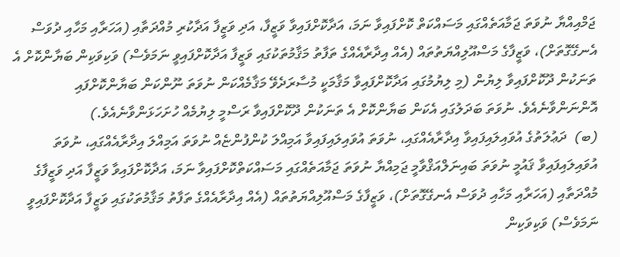ޖަމްއިއްޔާ ނުވަތަ ޖަމާއަތެއްގައި މަސައްކަތް ކޮށްފައިވާ ނަމަ، އަދާކޮށްފައިވާ ވަޒީފާ، އަދި ވަޒީފާ އަދާކުރި މުއްދަތާއި (އަހަރާއި މަހާއި ދުވަސް އެނގޭގޮތަށް)، ވަޒީފާގެ މަސްއޫލިއްޔަތުތައް (އެއް އިދާރާއެއްގެ ތަފާތު މަޤާމުތަކުގައި ވަޒީފާ އަދާކޮށްފައިވީ ނަމަވެސް) ވަކިވަކިން ބަޔާންކޮށް އެ ތަނަކުން ދޫކޮށްފައިވާ ލިޔުން (މި ލިޔުމުގައި އަދާކޮށްފައިވާ މަޤާމަކީ މުސާރަދެވޭ މަޤާމެއްކަން ނުވަތަ ނޫންކަން ބަޔާންކޮށްފައި އޮންނަންވާނެއެވެ. ނުވަތަ ބަދަލުގައި އެކަން ބަޔާންކޮށް އެ ތަނަކުން ދޫކޮށްފައިވާ ރަސްމީ ލިޔުމެއް ހުށަހަޅަންވާނެއެވެ.)
(ބ)  ދަޢުލަތުގެ އުވައިލައިފައިވާ އިދާރާއެއްގައި، ނުވަތަ އުވައިލައިފައިވާ އަމިއްލަ ކުންފުންޏެއް ނުވަތަ އަމިއްލަ އިދާރާއެއްގައި، ނުވަތަ އުވައިލައިފައިވާ ޤައުމީ ނުވަތަ ބައިނަލްއަޤްވާމީ ޖަމިއްޔާ ނުވަތަ ޖަމާއަތެއްގައި މަސައްކަތްކޮށްފައިވާ ނަމަ، އަދާކޮށްފައިވާ ވަޒީފާ އަދި ވަޒީފާގެ މުއްދަތާއި (އަހަރާއި މަހާއި ދުވަސް އެނގޭގޮތަށް)، ވަޒީފާގެ މަސްއޫލިއްޔަތުތައް (އެއް އިދާރާއެއްގެ ތަފާތު މަޤާމުތަކުގައި ވަޒީފާ އަދާކޮށްފައިވީ ނަމަވެސް) ވަކިވަކިން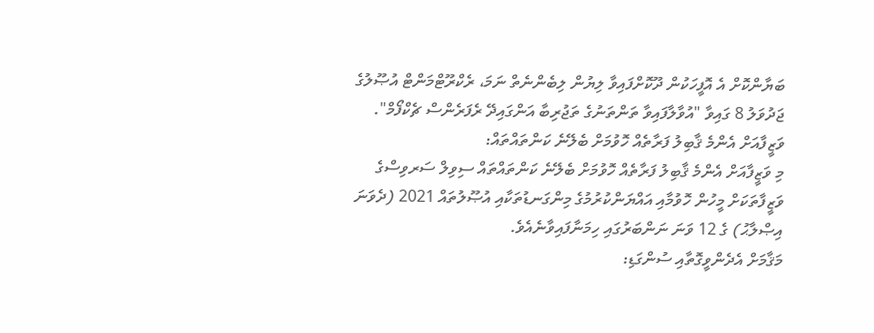ބަޔާންކޮށް އެ އޮފީހަކުން ދޫކޮށްފައިވާ ލިޔުން ލިބެންނެތް ނަމަ، ރެކްރޫޓްމަންޓް އުޞޫލުގެ ޖަދުވަލު 8 ގައިވާ "އުވާލާފައިވާ ތަންތަނުގެ ތަޖުރިބާ އަންގައިދޭ ރެފަރެންސް ޗެކްފޯމް".
ވަޒީފާއަށް އެންމެ ޤާބިލު ފަރާތެއް ހޮވުމަށް ބެލޭނެ ކަންތައްތައް:
މި ވަޒީފާއަށް އެންމެ ޤާބިލު ފަރާތެއް ހޮވުމަށް ބެލޭނެ ކަންތައްތައް ސިވިލް ސަރވިސްގެ ވަޒީފާތަކަށް މީހުން ހޮވުމާއި އައްޔަންކުރުމުގެ މިންގަނޑުތަކާއި އުޞޫލުތައް 2021 (ދެވަނަ އިޞްލާޙު) ގެ 12 ވަނަ ނަންބަރުގައި ހިމަނާފައިވާނެއެވެ.
މަޤާމަށް އެދެންވީގޮތާއި ސުންގަޑި: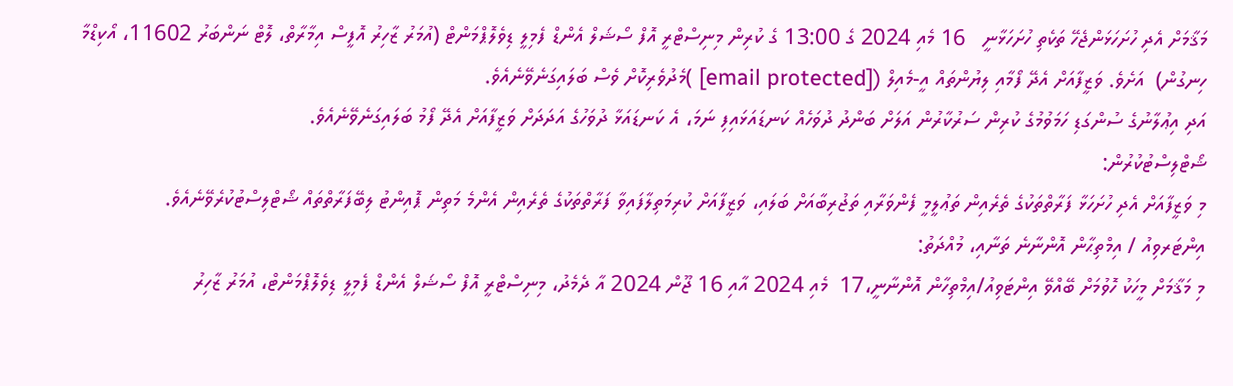މަޤާމަށް އެދި ހުށަހަޅަންޖެހޭ ތަކެތި ހުށަހަޅާނީ   16 މެއި 2024 ގެ 13:00 ގެ ކުރިން މިނިސްޓްރީ އޮފް ސޯޝަލް އެންޑް ފެމިލީ ޑިވެލޮޕްމަންޓް (އުމަރު ޒާހިރު އޮފީސް އިމާރާތް، ލޮޓް ނަންބަރު 11602، އޯކިޑްމާ ހިނގުން)  އަށެވެ. ވަޒީފާއަށް އެދޭ ފޯމާއި ލިޔުންތައް އީ-މެއިލް ([email protected] )މެދުވެރިކޮށް ވެސް ބަލައިގަނެވޭނެއެވެ.
އަދި އިޢުލާނުގެ ސުންގަޑި ހަމަވުމުގެ ކުރިން ސަރުކާރުން އަލަށް ބަންދު ދުވަހެއް ކަނޑައަޅައިފި ނަމަ، އެ ކަނޑައަޅާ ދުވަހުގެ އަދަދަށް ވަޒީފާއަށް އެދޭ ފޯމު ބަލައިގަނެވޭނެއެވެ.
ޝޯޓްލިސްޓުކުރުން:
މި ވަޒީފާއަށް އެދި ހުށަހަޅާ ފަރާތްތަކުގެ ތެރެއިން ތަޢުލީމީ ފެންވަރާއި ތަޖުރިބާއަށް ބަލައި، ވަޒީފާއަށް ކުރިމަތިލާފައިވާ ފަރާތްތަކުގެ ތެރެއިން އެންމެ މަތިން ޕޮއިންޓު ލިބޭފަރާތްތައް ޝޯޓްލިސްޓުކުރެވޭނެއެވެ.
އިންޓަރވިއު / އިމްތިޙާން އޮންނާނެ ތަނާއި، މުއްދަތު:
މި މަޤާމަށް މީހަކު ހޮވުމަށް ބޭއްވޭ އިންޓަވިއު/އިމްތިހާން އޮންނާނީ،17  މެއި 2024 އާއި 16 ޖޫން 2024 އާ ދެމެދު، މިނިސްޓްރީ އޮފް ސޯޝަލް އެންޑް ފެމިލީ ޑިވެލޮޕްމަންޓް، އުމަރު ޒާހިރު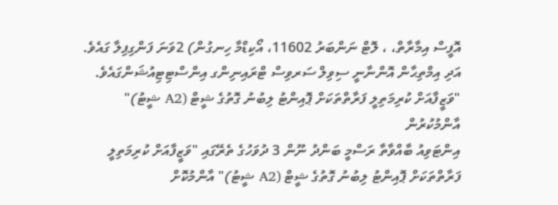އޮފީސް އިމާރާތް، ، ލޮޓް ނަންބަރު 11602، އޯކިޑްމާ ހިނގުން) 2ވަނަ ފަންގިފިލާ ގައެވެ. އަދި އިމްތިޙާން އޮންނާނީ ސިވިލް ސަރވިސް ޓްރައިނިންގ އިންސްޓިޓިއުޝަންގައެވެ.
"ވަޒީފާއަށް ކުރިމަތިލީ ފަރާތްތަކަށް ޕޮއިންޓު ލިބުނު ގޮތުގެ ޝީޓް (A2 ޝީޓު)" އާންމުކުރުން
އިންޓަވިއު ބާއްވާތާ ރަސްމީ ބަންދު ނޫން 3 ދުވަހުގެ ތެރޭގައި "ވަޒީފާއަށް ކުރިމަތިލީ ފަރާތްތަކަށް ޕޮއިންޓު ލިބުނު ގޮތުގެ ޝީޓް (A2 ޝީޓު)" އާންމުކޮށް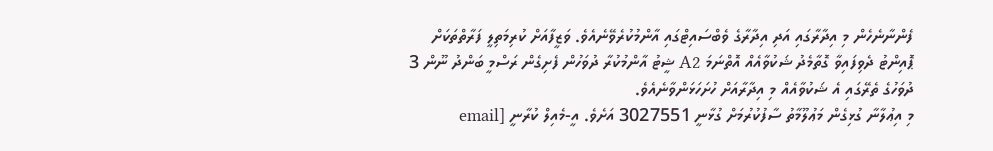ފެންނާނެހެން މި އިދާރާގައި އަދި އިދާރާގެ ވެބްސައިޓްގައި އާންމުކުރެވޭނެއެވެ. ވަޒީފާއަށް ކުރިމަތިލީ ފަރާތްތަކަށް ޕޮއިންޓު ދެވިފައިވާ ގޮތާމެދު ޝަކުވާއެއް އޮތްނަމަ A2 ޝީޓު އާންމުކުރާ ދުވަހުން ފެށިގެން ރަސްމީ ބަންދު ނޫން 3 ދުވަހުގެ ތެރޭގައި އެ ޝަކުވާއެއް މި އިދާރާއަށް ހުށަހަޅަންވާނެއެވެ.
މި އިޢުލާނާ ގުޅިގެން މަޢުލޫމާތު ސާފުކުރުމަށް ގުޅާނީ 3027551 އަށެވެ. އީ-މެއިލް ކުރާނީ [email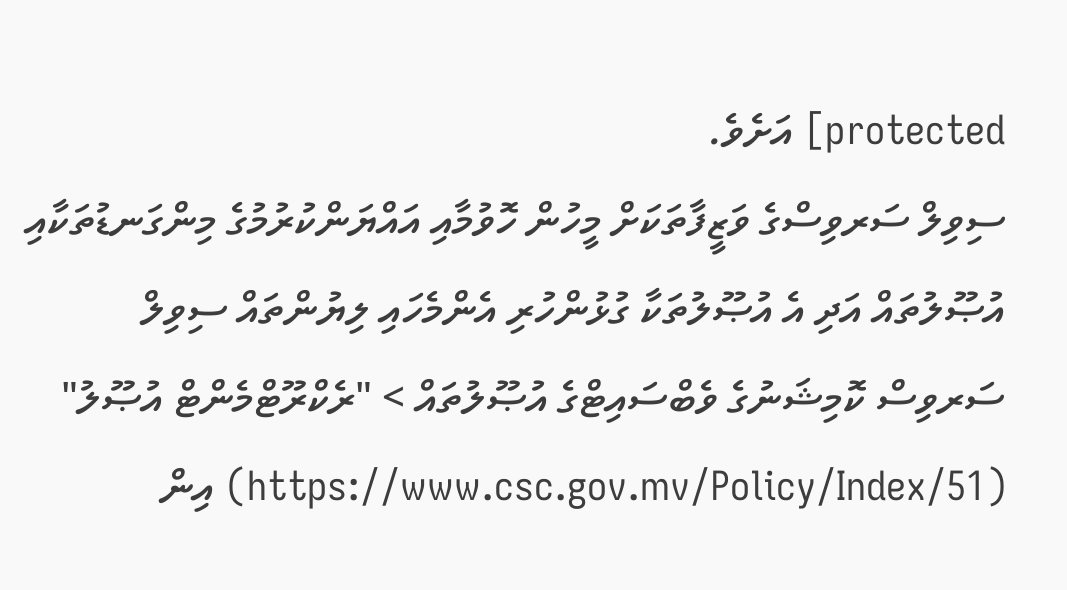protected] އަށެވެ.
ސިވިލް ސަރވިސްގެ ވަޒީފާތަކަށް މީހުން ހޮވުމާއި އައްޔަންކުރުމުގެ މިންގަނޑުތަކާއި އުޞޫލުތައް އަދި އެ އުޞޫލުތަކާ ގުޅުންހުރި އެންމެހައި ލިޔުންތައް ސިވިލް ސަރވިސް ކޮމިޝަނުގެ ވެބްސައިޓްގެ އުޞޫލުތައް > "ރެކްރޫޓްމެންޓް އުޞޫލު" (https://www.csc.gov.mv/Policy/Index/51) އިން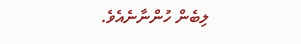ލިބެން ހުންނާނެއެވެ.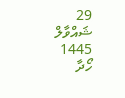29 ޝައްވާލް 1445
ހޯދާ